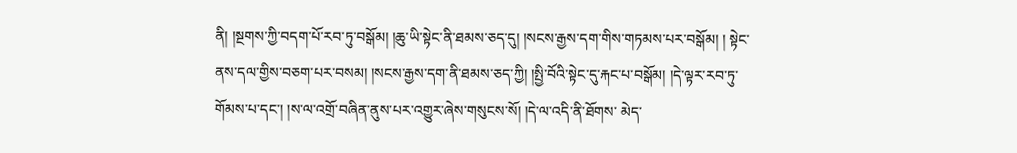ནི། །སྔགས་ཀྱི་བདག་པོ་རབ་ཏུ་བསྒོམ། །ཆུ་ཡི་སྟེང་ནི་ཐམས་ཅད་དུ། །སངས་རྒྱས་དག་གིས་གཏམས་པར་བསྒོམ། ། སྟེང་ནས་དལ་གྱིས་བཅག་པར་བསམ། །སངས་རྒྱས་དག་ནི་ཐམས་ཅད་ཀྱི། །སྤྱི་བོའི་སྟེང་དུ་རྐང་པ་བསྒོམ། །དེ་ལྟར་རབ་ཏུ་གོམས་པ་དང་། །ས་ལ་འགྲོ་བཞིན་ནུས་པར་འགྱུར་ཞེས་གསུངས་སོ། །དེ་ལ་འདི་ནི་ཐོགས་ མེད་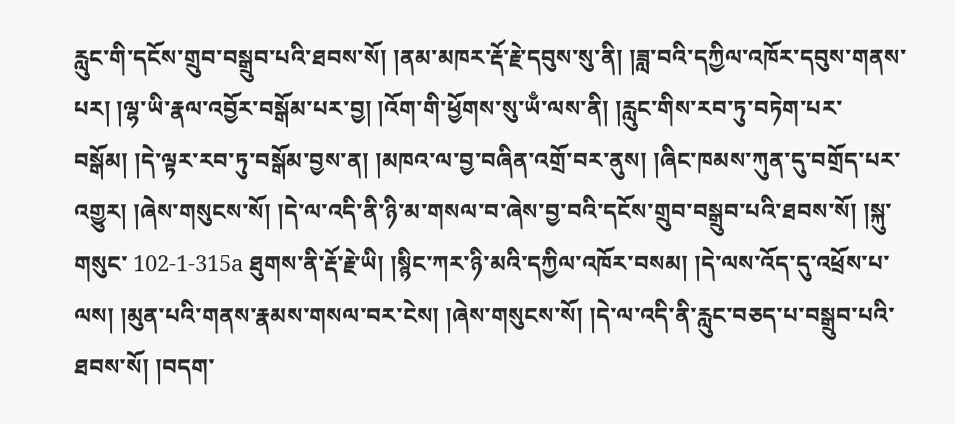རླུང་གི་དངོས་གྲུབ་བསྒྲུབ་པའི་ཐབས་སོ། །ནམ་མཁར་རྡོ་རྗེ་དབུས་སུ་ནི། །ཟླ་བའི་དཀྱིལ་འཁོར་དབུས་གནས་པར། །ལྷ་ཡི་རྣལ་འབྱོར་བསྒོམ་པར་བྱ། །འོག་གི་ཕྱོགས་སུ་ཡྃ་ལས་ནི། །རླུང་གིས་རབ་ཏུ་བཏེག་པར་ བསྒོམ། །དེ་ལྟར་རབ་ཏུ་བསྒོམ་བྱས་ན། །མཁའ་ལ་བྱ་བཞིན་འགྲོ་བར་ནུས། །ཞིང་ཁམས་ཀུན་དུ་བགྲོད་པར་འགྱུར། །ཞེས་གསུངས་སོ། །དེ་ལ་འདི་ནི་ཉི་མ་གསལ་བ་ཞེས་བྱ་བའི་དངོས་གྲུབ་བསྒྲུབ་པའི་ཐབས་སོ། །སྐུ་གསུང་ 102-1-315a ཐུགས་ནི་རྡོ་རྗེ་ཡི། །སྙིང་ཀར་ཉི་མའི་དཀྱིལ་འཁོར་བསམ། །དེ་ལས་འོད་དུ་འཕྲོས་པ་ལས། །མུན་པའི་གནས་རྣམས་གསལ་བར་ངེས། །ཞེས་གསུངས་སོ། །དེ་ལ་འདི་ནི་རླུང་བཅད་པ་བསྒྲུབ་པའི་ཐབས་སོ། །བདག་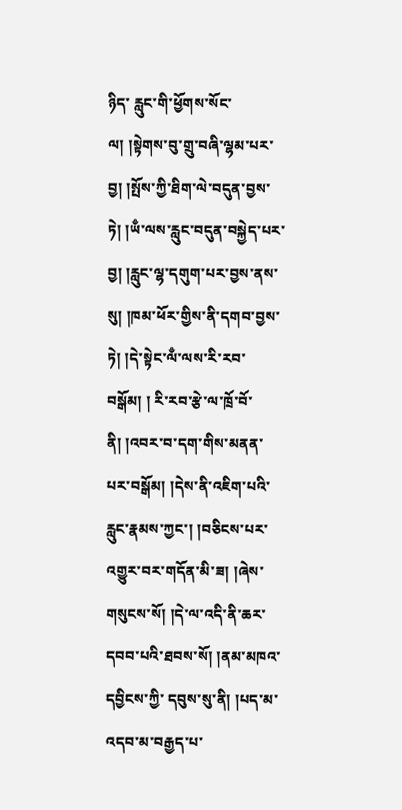ཉིད་ རླུང་གི་ཕྱོགས་སོང་ལ། །སྟེགས་བུ་གྲུ་བཞི་ལྷམ་པར་བྱ། །སྤོས་ཀྱི་ཐིག་ལེ་བདུན་བྱས་ཏེ། །ཡྃ་ལས་རླུང་བདུན་བསྐྱེད་པར་བྱ། །རླུང་ལྷ་དགུག་པར་བྱས་ནས་སུ། །ཁམ་ཕོར་གྱིས་ནི་དགབ་བྱས་ཏེ། །དེ་སྟེང་ལྃ་ལས་རི་རབ་བསྒོམ། ། རི་རབ་རྩེ་ལ་ཁྲོ་བོ་ནི། །འབར་བ་དག་གིས་མནན་པར་བསྒོམ། །དེས་ནི་འཇིག་པའི་རླུང་རྣམས་ཀྱང་། །བཅིངས་པར་འགྱུར་བར་གདོན་མི་ཟ། །ཞེས་གསུངས་སོ། །དེ་ལ་འདི་ནི་ཆར་དབབ་པའི་ཐབས་སོ། །ནམ་མཁའ་དབྱིངས་ཀྱི་ དབུས་སུ་ནི། །པད་མ་འདབ་མ་བརྒྱད་པ་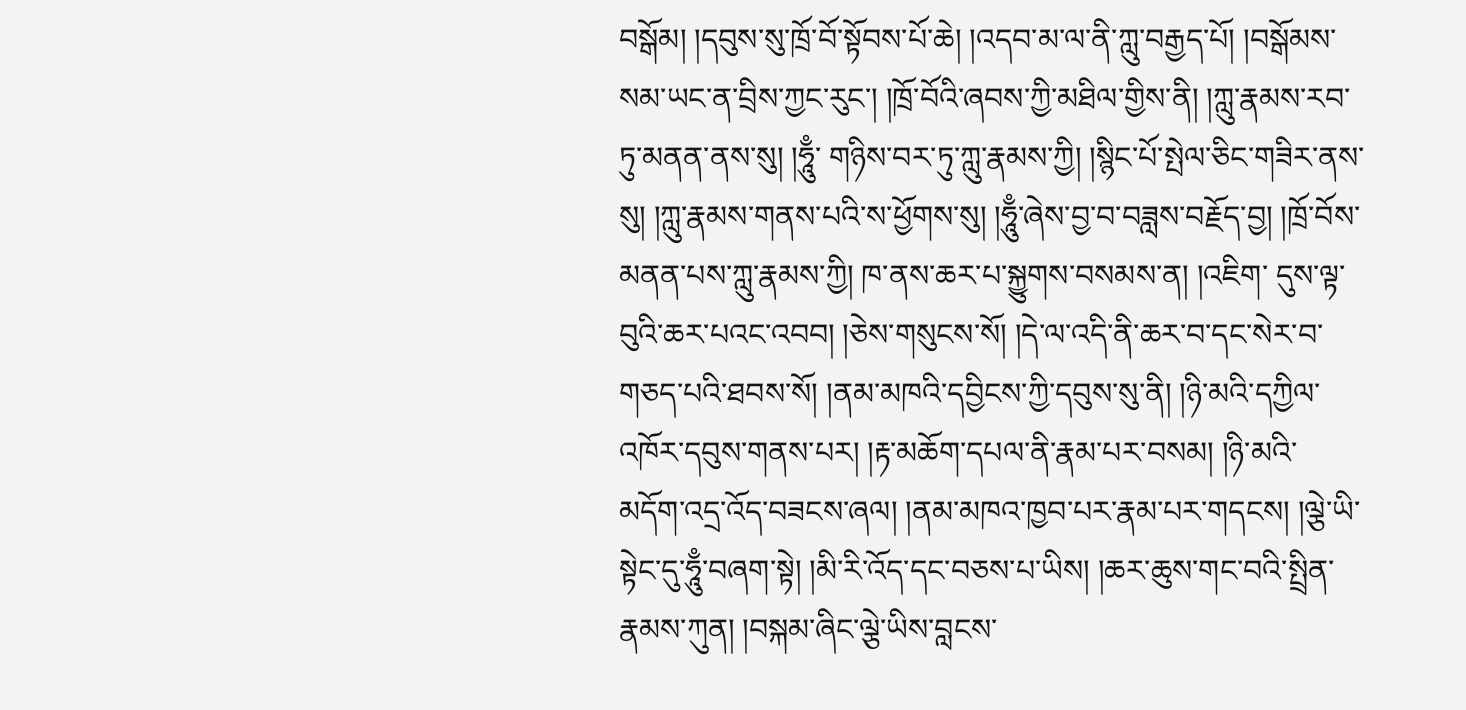བསྒོམ། །དབུས་སུ་ཁྲོ་བོ་སྟོབས་པོ་ཆེ། །འདབ་མ་ལ་ནི་ཀླུ་བརྒྱད་པོ། །བསྒོམས་སམ་ཡང་ན་བྲིས་ཀྱང་རུང་། །ཁྲོ་བོའི་ཞབས་ཀྱི་མཐིལ་གྱིས་ནི། །ཀླུ་རྣམས་རབ་ཏུ་མནན་ནས་སུ། །ཧཱུྃ་ གཉིས་བར་ཏུ་ཀླུ་རྣམས་ཀྱི། །སྙིང་པོ་སྤེལ་ཅིང་གཟིར་ནས་སུ། །ཀླུ་རྣམས་གནས་པའི་ས་ཕྱོགས་སུ། །ཧཱུྃ་ཞེས་བྱ་བ་བཟླས་བརྗོད་བྱ། །ཁྲོ་བོས་མནན་པས་ཀླུ་རྣམས་ཀྱི། ཁ་ནས་ཆར་པ་སྐྱུགས་བསམས་ན། །འཇིག་ དུས་ལྟ་བུའི་ཆར་པའང་འབབ། །ཅེས་གསུངས་སོ། །དེ་ལ་འདི་ནི་ཆར་བ་དང་སེར་བ་གཅད་པའི་ཐབས་སོ། །ནམ་མཁའི་དབྱིངས་ཀྱི་དབུས་སུ་ནི། །ཉི་མའི་དཀྱིལ་འཁོར་དབུས་གནས་པར། །རྟ་མཆོག་དཔལ་ནི་རྣམ་པར་བསམ། །ཉི་མའི་ མདོག་འདྲ་འོད་བཟངས་ཞལ། །ནམ་མཁའ་ཁྱབ་པར་རྣམ་པར་གདངས། །ལྕེ་ཡི་སྟེང་དུ་ཧཱུྃ་བཞག་སྟེ། །མི་རི་འོད་དང་བཅས་པ་ཡིས། །ཆར་ཆུས་གང་བའི་སྤྲིན་རྣམས་ཀུན། །བསྐམ་ཞིང་ལྕེ་ཡིས་བླངས་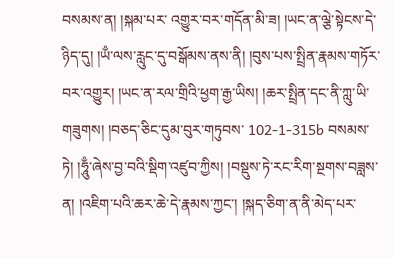བསམས་ན། །སྐམ་པར་ འགྱུར་བར་གདོན་མི་ཟ། །ཡང་ན་ལྕེ་སྟེངས་དེ་ཉིད་དུ། །ཡྃ་ལས་རླུང་དུ་བསྒོམས་ནས་ནི། །བུས་པས་སྤྲིན་རྣམས་གཏོར་བར་འགྱུར། །ཡང་ན་རལ་གྲིའི་ཕྱག་རྒྱ་ཡིས། །ཆར་སྤྲིན་དང་ནི་ཀླུ་ཡི་གཟུགས། །བཅད་ཅིང་དུམ་བུར་གཏུབས་ 102-1-315b བསམས་ཏེ། །ཧཱུྃ་ཞེས་བྱ་བའི་སྡིག་འཛུབ་ཀྱིས། །བསྡུས་ཏེ་རང་རིག་སྔགས་བཟླས་ན། །འཇིག་པའི་ཆར་ཆེ་དེ་རྣམས་ཀྱང་། །སྐད་ཅིག་ན་ནི་མེད་པར་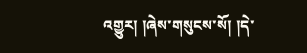འགྱུར། །ཞེས་གསུངས་སོ། །དེ་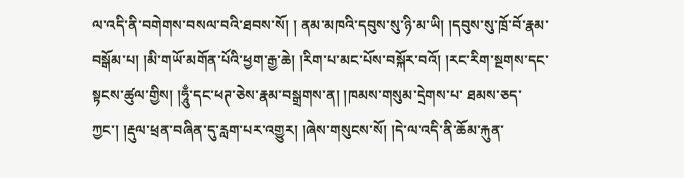ལ་འདི་ནི་བགེགས་བསལ་བའི་ཐབས་སོ། ། ནམ་མཁའི་དབུས་སུ་ཉི་མ་ཡི། །དབུས་སུ་ཁྲོ་བོ་རྣམ་བསྒོམ་པ། །མི་གཡོ་མགོན་པོའི་ཕྱག་རྒྱ་ཆེ། །རིག་པ་མང་པོས་བསྐོར་བའོ། །རང་རིག་སྔགས་དང་སྟངས་ཚུལ་གྱིས། །ཧཱུྃ་དང་ཕཊ་ཅེས་རྣམ་བསྒྲགས་ན། །ཁམས་གསུམ་དྲེགས་པ་ ཐམས་ཅད་ཀྱང་། །རྡུལ་ཕྲན་བཞིན་དུ་རླག་པར་འགྱུར། །ཞེས་གསུངས་སོ། །དེ་ལ་འདི་ནི་ཆོམ་རྐུན་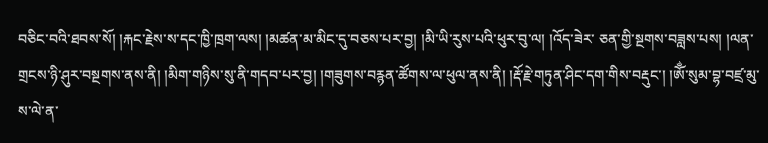བཅིང་བའི་ཐབས་སོ། །རྐང་རྗེས་ས་དང་ཁྱི་ཁྲག་ལས། །མཚན་མ་མིང་དུ་བཅས་པར་བྱ། །མི་ཡི་རུས་པའི་ཕུར་བུ་ལ། །འོད་ཟེར་ ཅན་གྱི་སྔགས་བཟླས་པས། །ལན་གྲངས་ཉི་ཤུར་བསྔགས་ནས་ནི། །མིག་གཉིས་སུ་ནི་གདབ་པར་བྱ། །གཟུགས་བརྙན་ཚོགས་ལ་ཕུལ་ནས་ནི། །རྡོ་རྗེ་གཏུན་ཤིང་དག་གིས་བརྡུང་། །ཨོྂ་སུམ་བྷ་བཛྲ་མུ་ས་ལེ་ན་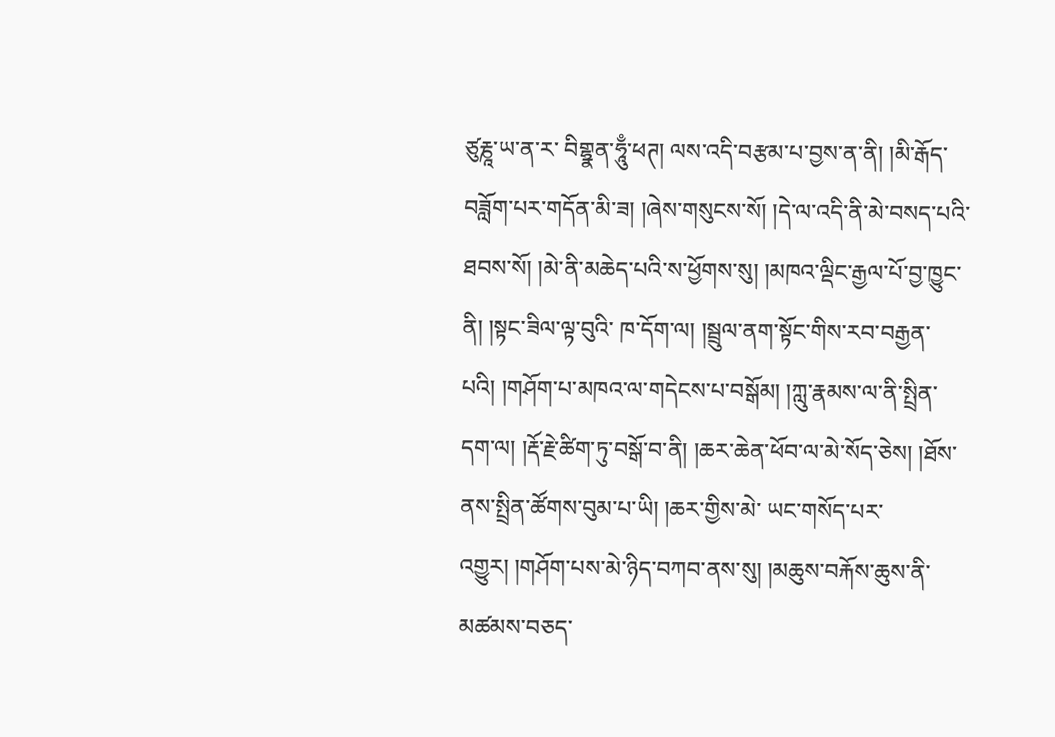ཙུརྞཱ་ཡ་ན་ར་ བིགྷྣན་ཧཱུྃ་ཕཊ། ལས་འདི་བརྩམ་པ་བྱས་ན་ནི། །མི་རྒོད་བཟློག་པར་གདོན་མི་ཟ། །ཞེས་གསུངས་སོ། །དེ་ལ་འདི་ནི་མེ་བསད་པའི་ཐབས་སོ། །མེ་ནི་མཆེད་པའི་ས་ཕྱོགས་སུ། །མཁའ་ལྡིང་རྒྱལ་པོ་བྱ་ཁྱུང་ནི། །སྟང་ཟིལ་ལྟ་བུའི་ ཁ་དོག་ལ། །སྦྲུལ་ནག་སྟོང་གིས་རབ་བརྒྱན་པའི། །གཤོག་པ་མཁའ་ལ་གདེངས་པ་བསྒོམ། །ཀླུ་རྣམས་ལ་ནི་སྤྲིན་དག་ལ། །རྡོ་རྗེ་ཚིག་ཏུ་བསྒོ་བ་ནི། །ཆར་ཆེན་ཕོབ་ལ་མེ་སོད་ཅེས། །ཐོས་ནས་སྤྲིན་ཚོགས་བུམ་པ་ཡི། །ཆར་གྱིས་མེ་ ཡང་གསོད་པར་འགྱུར། །གཤོག་པས་མེ་ཉིད་བཀབ་ནས་སུ། །མཆུས་བརྐོས་ཆུས་ནི་མཚམས་བཅད་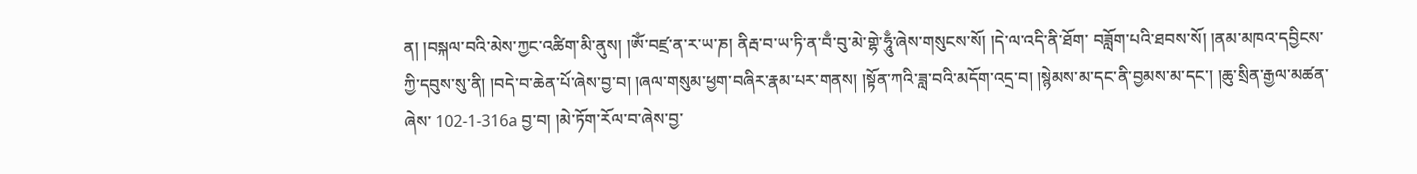ན། །བསྐལ་བའི་མེས་ཀྱང་འཚིག་མི་ནུས། །ༀ་བཛྲ་ན་ར་ཡ་ཎ། ནིརྦ་བ་ཡ་ཏི་ན་བྃ་བུ་མེ་གྷེ་ཧཱུྃ་ཞེས་གསུངས་སོ། །དེ་ལ་འདི་ནི་ཐོག་ བཟློག་པའི་ཐབས་སོ། །ནམ་མཁའ་དབྱིངས་ཀྱི་དབུས་སུ་ནི། །བདེ་བ་ཆེན་པོ་ཞེས་བྱ་བ། །ཞལ་གསུམ་ཕྱག་བཞིར་རྣམ་པར་གནས། །སྟོན་ཀའི་ཟླ་བའི་མདོག་འདྲ་བ། །སྙེམས་མ་དང་ནི་བྱམས་མ་དང་། །ཆུ་སྲིན་རྒྱལ་མཚན་ཞེས་ 102-1-316a བྱ་བ། །མེ་ཏོག་རོལ་བ་ཞེས་བྱ་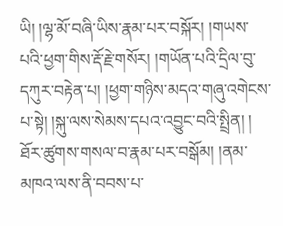ཡི། །ལྷ་མོ་བཞི་ཡིས་རྣམ་པར་བསྐོར། །གཡས་པའི་ཕྱག་གིས་རྡོ་རྗེ་གསོར། །གཡོན་པའི་དྲིལ་བུ་དཀུར་བརྟེན་པ། །ཕྱག་གཉིས་མདའ་གཞུ་འགེངས་པ་སྟེ། །སྐུ་ལས་སེམས་དཔའ་འབྱུང་བའི་སྤྲིན། ། ཐོར་ཚུགས་གསལ་བ་རྣམ་པར་བསྒོམ། །ནམ་མཁའ་ལས་ནི་བབས་པ་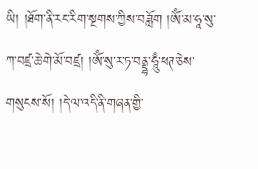ཡི། །ཐོག་ནི་རང་རིག་སྔགས་ཀྱིས་བཟློག །ༀ་མ་ཧཱ་སུ་ཀ་བཛྲ་ཆེ་གེ་མོ་བཛྲ། །ༀ་སུ་ར་ཏ་བནྡྷ་ཧཱུྃ་ཕཊ་ཅེས་གསུངས་སོ། །དེ་ལ་འདི་ནི་གཞན་གྱི་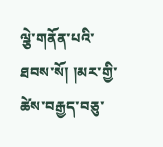ལྕེ་གནོན་པའི་ ཐབས་སོ། །མར་གྱི་ཚེས་བརྒྱད་བཅུ་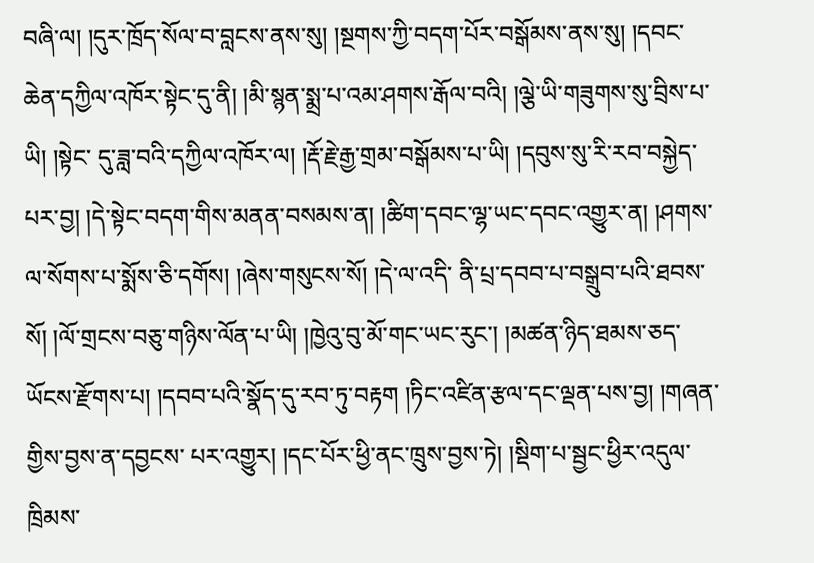བཞི་ལ། །དུར་ཁྲོད་སོལ་བ་བླངས་ནས་སུ། །སྔགས་ཀྱི་བདག་པོར་བསྒོམས་ནས་སུ། །དབང་ཆེན་དཀྱིལ་འཁོར་སྟེང་དུ་ནི། །མི་སྙན་སྨྲ་པ་འམ་ཤགས་རྒོལ་བའི། །ལྕེ་ཡི་གཟུགས་སུ་བྲིས་པ་ཡི། །སྟེང་ དུ་ཟླ་བའི་དཀྱིལ་འཁོར་ལ། །རྡོ་རྗེ་རྒྱ་གྲམ་བསྒོམས་པ་ཡི། །དབུས་སུ་རི་རབ་བསྐྱེད་པར་བྱ། །དེ་སྟེང་བདག་གིས་མནན་བསམས་ན། །ཚིག་དབང་ལྷ་ཡང་དབང་འགྱུར་ན། །ཤགས་ལ་སོགས་པ་སྨོས་ཅི་དགོས། །ཞེས་གསུངས་སོ། །དེ་ལ་འདི་ ནི་པྲ་དབབ་པ་བསྒྲུབ་པའི་ཐབས་སོ། །ལོ་གྲངས་བཅུ་གཉིས་ལོན་པ་ཡི། །ཁྱེའུ་བུ་མོ་གང་ཡང་རུང་། །མཚན་ཉིད་ཐམས་ཅད་ཡོངས་རྫོགས་པ། །དབབ་པའི་སྣོད་དུ་རབ་ཏུ་བརྟག །ཏིང་འཛིན་རྩལ་དང་ལྡན་པས་བྱ། །གཞན་གྱིས་བྱས་ན་དབྱངས་ པར་འགྱུར། །དང་པོར་ཕྱི་ནང་ཁྲུས་བྱས་ཏེ། །སྡིག་པ་སྦྱང་ཕྱིར་འདུལ་ཁྲིམས་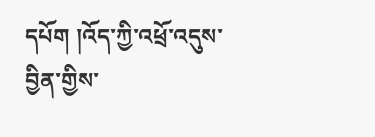དཔོག །འོད་ཀྱི་འཕྲོ་འདུས་བྱིན་གྱིས་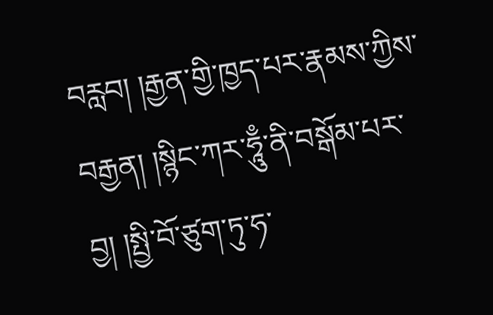བརླབ། །རྒྱན་གྱི་ཁྱད་པར་རྣམས་ཀྱིས་བརྒྱན། །སྙིང་ཀར་ཧཱུྃ་ནི་བསྒོམ་པར་བྱ། །སྤྱི་བོ་ཙུག་ཏུ་ཧ་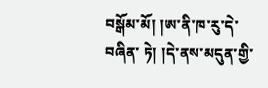བསྒོམ་མོ། །ཨ་ནི་ཁ་རུ་དེ་བཞིན་ ཏེ། །དེ་ནས་མདུན་གྱི་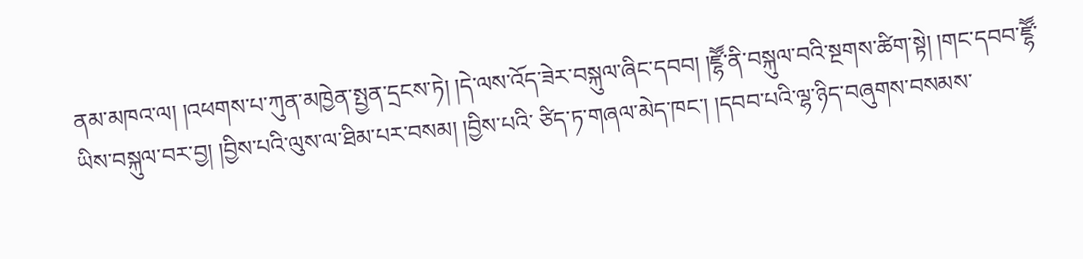ནམ་མཁའ་ལ། །འཕགས་པ་ཀུན་མཁྱེན་སྤྱན་དྲངས་ཏེ། །དེ་ལས་འོད་ཟེར་བསྐུལ་ཞིང་དབབ། །ཛྷཽ་ནི་བསྐུལ་བའི་སྔགས་ཚིག་སྟེ། །གང་དབབ་ཛྷཽ་ཡིས་བསྐུལ་བར་བྱ། །བྱིས་པའི་ལུས་ལ་ཐིམ་པར་བསམ། །བྱིས་པའི་ ཙིད་ཏ་གཞལ་མེད་ཁང་། །དབབ་པའི་ལྷ་ཉིད་བཞུགས་བསམས་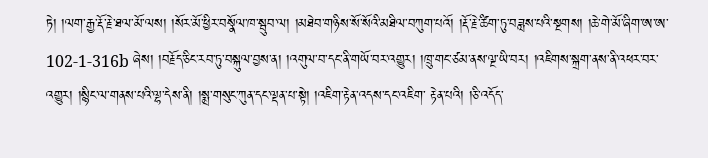ཏེ། །ལག་རྒྱ་རྡོ་རྗེ་ཐལ་མོ་ལས། །སོར་མོ་ཕྱིར་བསྣོལ་ཁ་སྦུབ་ལ། །མཐེབ་གཉིས་སོ་སོའི་མཐིལ་བཀུག་པའོ། །རྡོ་རྗེ་ཚིག་ཏུ་བཟླས་པའི་སྔགས། །ཆེ་གེ་མོ་ཞིག་ཨ་ཨ་ 102-1-316b ཞེས། །བརྗོད་ཅིང་རབ་ཏུ་བསྐུལ་བྱས་ན། །འགུལ་བ་དང་ནི་གཡོ་བར་འགྱུར། །ཁྲུ་གང་ཙམ་ནས་ལྔ་ཡི་བར། །འཇིགས་སྐྲག་ནས་ནི་འཕར་བར་འགྱུར། །སྙིང་ལ་གནས་པའི་ལྷ་དེས་ནི། །སྨྲ་གསུང་ཀུན་དང་ལྡན་པ་སྟེ། །འཇིག་རྟེན་འདས་དང་འཇིག་ རྟེན་པའི། །ཅི་འདོད་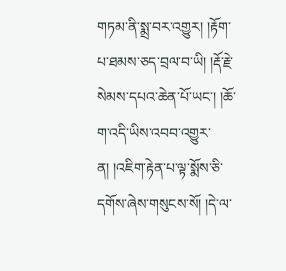གཏམ་ནི་སྨྲ་བར་འགྱུར། །རྟོག་པ་ཐམས་ཅད་བྲལ་བ་ཡི། །རྡོ་རྗེ་སེམས་དཔའ་ཆེན་པོ་ཡང་། །ཆོ་ག་འདི་ཡིས་འབབ་འགྱུར་ན། །འཇིག་རྟེན་པ་ལྟ་སྨོས་ཅི་དགོས་ཞེས་གསུངས་སོ། །དེ་ལ་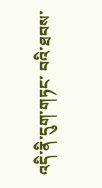འདི་ནི་དུག་གཏང་ བའི་ཐབས་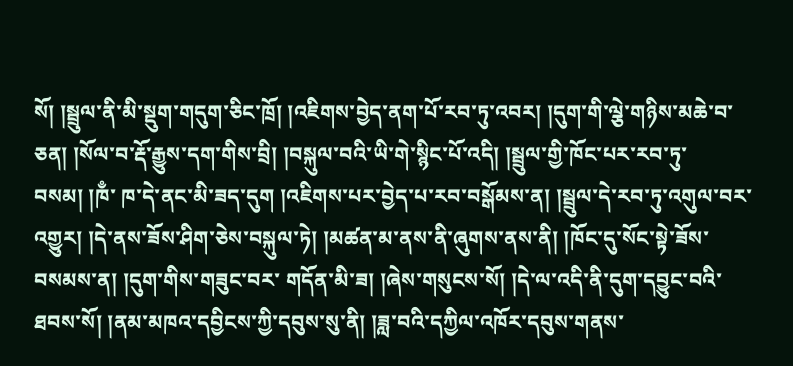སོ། །སྦྲུལ་ནི་མི་སྡུག་གདུག་ཅིང་ཁྲོ། །འཇིགས་བྱེད་ནག་པོ་རབ་ཏུ་འབར། །དུག་གི་ལྕེ་གཉིས་མཆེ་བ་ཅན། །སོལ་བ་རྡོ་རྒྱུས་དག་གིས་བྲི། །བསྐུལ་བའི་ཡི་གེ་སྙིང་པོ་འདི། །སྦྲུལ་གྱི་ཁོང་པར་རབ་ཏུ་བསམ། །ཁྃ་ ཁ་དེ་ནང་མི་ཟད་དུག །འཇིགས་པར་བྱེད་པ་རབ་བསྒོམས་ན། །སྦྲུལ་དེ་རབ་ཏུ་འགུལ་བར་འགྱུར། །དེ་ནས་ཟོས་ཤིག་ཅེས་བསྐུལ་ཏེ། །མཚན་མ་ནས་ནི་ཞུགས་ནས་ནི། །ཁོང་དུ་སོང་སྟེ་ཟོས་བསམས་ན། །དུག་གིས་གཟུང་བར་ གདོན་མི་ཟ། །ཞེས་གསུངས་སོ། །དེ་ལ་འདི་ནི་དུག་དབྱུང་བའི་ཐབས་སོ། །ནམ་མཁའ་དབྱིངས་ཀྱི་དབུས་སུ་ནི། །ཟླ་བའི་དཀྱིལ་འཁོར་དབུས་གནས་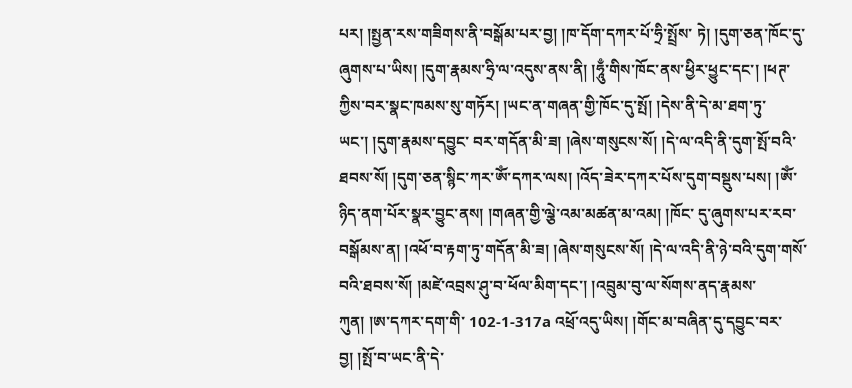པར། །སྤྱན་རས་གཟིགས་ནི་བསྒོམ་པར་བྱ། །ཁ་དོག་དཀར་པོ་ཧྲི་སྤྲོས་ ཏེ། །དུག་ཅན་ཁོང་དུ་ཞུགས་པ་ཡིས། །དུག་རྣམས་ཧྲི་ལ་འདུས་ནས་ནི། །ཧཱུྃ་གིས་ཁོང་ནས་ཕྱིར་ཕྱུང་དང་། །ཕཊ་ཀྱིས་བར་སྣང་ཁམས་སུ་གཏོར། །ཡང་ན་གཞན་གྱི་ཁོང་དུ་སྤོ། །དེས་ནི་དེ་མ་ཐག་ཏུ་ཡང་། །དུག་རྣམས་དབྱུང་ བར་གདོན་མི་ཟ། །ཞེས་གསུངས་སོ། །དེ་ལ་འདི་ནི་དུག་སྤོ་བའི་ཐབས་སོ། །དུག་ཅན་སྙིང་ཀར་ༀ་དཀར་ལས། །འོད་ཟེར་དཀར་པོས་དུག་བསྡུས་པས། །ༀ་ཉིད་ནག་པོར་སྣར་བྱུང་ནས། །གཞན་གྱི་ལྕེ་འམ་མཚན་མ་འམ། །ཁོང་ དུ་ཞུགས་པར་རབ་བསྒོམས་ན། །འཕོ་བ་རྟག་ཏུ་གདོན་མི་ཟ། །ཞེས་གསུངས་སོ། །དེ་ལ་འདི་ནི་ཉེ་བའི་དུག་གསོ་བའི་ཐབས་སོ། །མཛེ་འབྲས་ཤུ་བ་ཕོལ་མིག་དང་། །འབྲུམ་བུ་ལ་སོགས་ནད་རྣམས་ཀུན། །ཨ་དཀར་དག་གི་ 102-1-317a འཕྲོ་འདུ་ཡིས། །གོང་མ་བཞིན་དུ་དབྱུང་བར་བྱ། །སྤོ་བ་ཡང་ནི་དེ་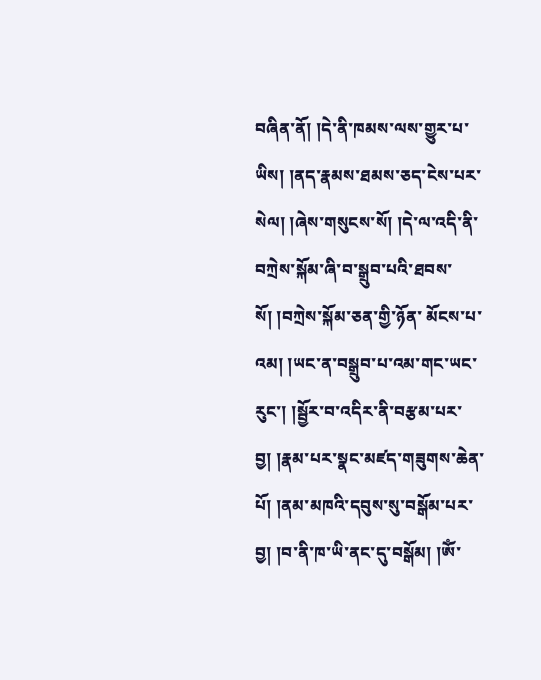བཞིན་ནོ། །དེ་ནི་ཁམས་ལས་གྱུར་པ་ཡིས། །ནད་རྣམས་ཐམས་ཅད་ངེས་པར་སེལ། །ཞེས་གསུངས་སོ། །དེ་ལ་འདི་ནི་བཀྲེས་སྐོམ་ཞི་བ་སྒྲུབ་པའི་ཐབས་སོ། །བཀྲེས་སྐོམ་ཅན་གྱི་ཉོན་ མོངས་པ་འམ། །ཡང་ན་བསྒྲུབ་པ་འམ་གང་ཡང་རུང་། །སྦྱོར་བ་འདིར་ནི་བརྩམ་པར་བྱ། །རྣམ་པར་སྣང་མཛད་གཟུགས་ཆེན་པོ། །ནམ་མཁའི་དབུས་སུ་བསྒོམ་པར་བྱ། །བ་ནི་ཁ་ཡི་ནང་དུ་བསྒོམ། །ༀ་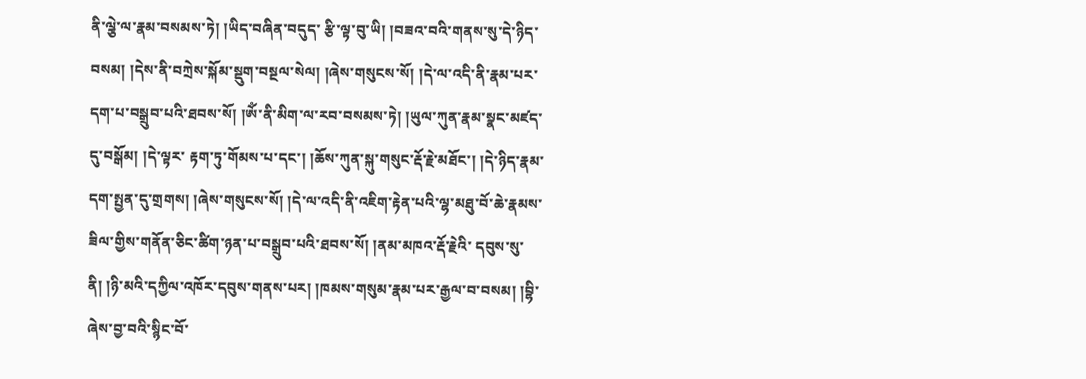ནི་ལྕེ་ལ་རྣམ་བསམས་ཏེ། །ཡིད་བཞིན་བདུད་ རྩི་ལྟ་བུ་ཡི། །བཟའ་བའི་གནས་སུ་དེ་ཉིད་བསམ། །དེས་ནི་བཀྲེས་སྐོམ་སྡུག་བསྔལ་སེལ། །ཞེས་གསུངས་སོ། །དེ་ལ་འདི་ནི་རྣམ་པར་དག་པ་བསྒྲུབ་པའི་ཐབས་སོ། །ༀ་ནི་མིག་ལ་རབ་བསམས་ཏེ། །ཡུལ་ཀུན་རྣམ་སྣང་མཛད་དུ་བསྒོམ། །དེ་ལྟར་ རྟག་ཏུ་གོམས་པ་དང་། །ཆོས་ཀུན་སྐུ་གསུང་རྡོ་རྗེ་མཐོང་། །དེ་ཉིད་རྣམ་དག་སྤྱན་དུ་གྲགས། །ཞེས་གསུངས་སོ། །དེ་ལ་འདི་ནི་འཇིག་རྟེན་པའི་ལྷ་མཐུ་བོ་ཆེ་རྣམས་ཟིལ་གྱིས་གནོན་ཅིང་ཚིག་ཉན་པ་བསྒྲུབ་པའི་ཐབས་སོ། །ནམ་མཁའ་རྡོ་རྗེའི་ དབུས་སུ་ནི། །ཉི་མའི་དཀྱིལ་འཁོར་དབུས་གནས་པར། །ཁམས་གསུམ་རྣམ་པར་རྒྱལ་བ་བསམ། །བྷི་ཞེས་བྱ་བའི་སྙིང་བོ་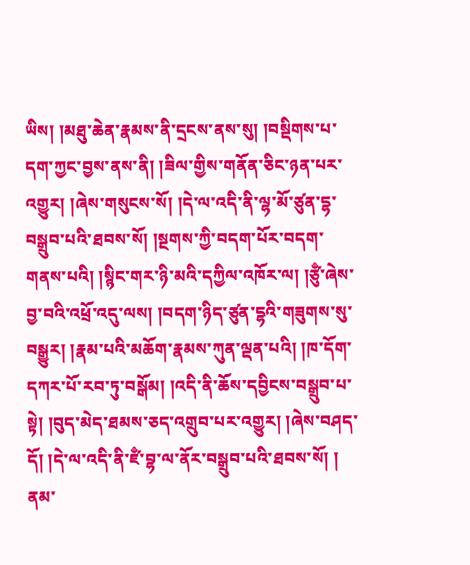ཡིས། །མཐུ་ཆེན་རྣམས་ནི་དྲངས་ནས་སུ། །བསྡིགས་པ་དག་ཀྱང་བྱས་ནས་ནི། །ཟིལ་གྱིས་གནོན་ཅིང་ཉན་པར་ འགྱུར། །ཞེས་གསུངས་སོ། །དེ་ལ་འདི་ནི་ལྷ་མོ་ཙུན་དྷ་བསྒྲུབ་པའི་ཐབས་སོ། །སྔགས་ཀྱི་བདག་པོར་བདག་གནས་པའི། །སྙིང་གར་ཉི་མའི་དཀྱིལ་འཁོར་ལ། །ཙུྃ་ཞེས་བྱ་བའི་འཕྲོ་འདུ་ལས། །བདག་ཉིད་ཙུན་དྷའི་གཟུགས་སུ་ བསྒྱུར། །རྣམ་པའི་མཆོག་རྣམས་ཀུན་ལྡན་པའི། །ཁ་དོག་དཀར་པོ་རབ་ཏུ་བསྒོམ། །འདི་ནི་ཆོས་དབྱིངས་བསྒྲུབ་པ་སྟེ། །བུད་མེད་ཐམས་ཅད་འགྲུབ་པར་འགྱུར། །ཞེས་བཤད་དོ། །དེ་ལ་འདི་ནི་ཛྃ་བྷ་ལ་ནོར་བསྒྲུབ་པའི་ཐབས་སོ། ། ནམ་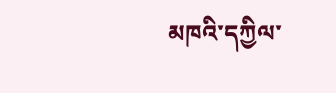མཁའི་དཀྱིལ་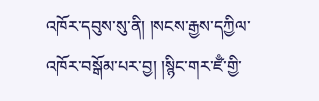འཁོར་དབུས་སུ་ནི། །སངས་རྒྱས་དཀྱིལ་འཁོར་བསྒོམ་པར་བྱ། །སྙིང་གར་ཛྃ་གྱི་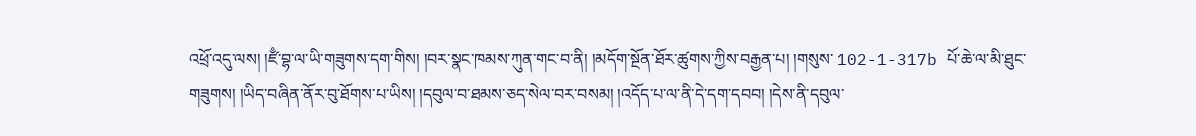འཕྲོ་འདུ་ལས། །ཛྃ་བྷ་ལ་ཡི་གཟུགས་དག་གིས། །བར་སྣང་ཁམས་ཀུན་གང་བ་ནི། །མདོག་སྔོན་ཐོར་ཚུགས་ཀྱིས་བརྒྱན་པ། །གསུས་ 102-1-317b པོ་ཆེ་ལ་མི་ཐུང་གཟུགས། །ཡིད་བཞིན་ནོར་བུ་ཐོགས་པ་ཡིས། །དབུལ་བ་ཐམས་ཅད་སེལ་བར་བསམ། །འདོད་པ་ལ་ནི་དེ་དག་དབབ། །དེས་ནི་དབུལ་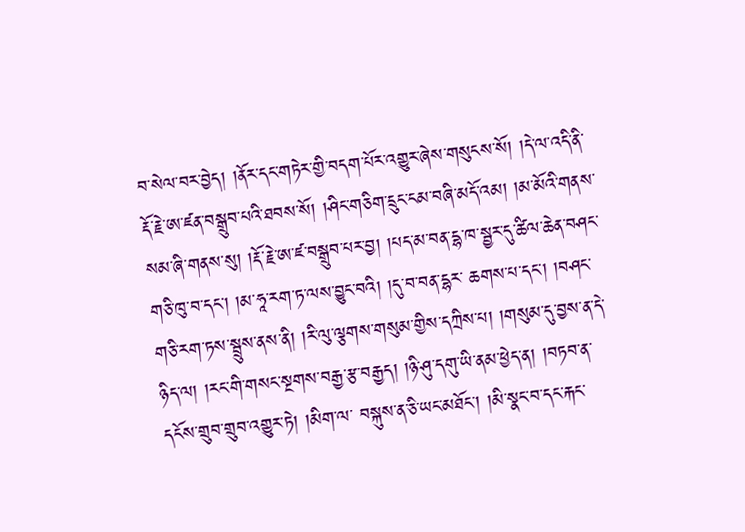བ་སེལ་བར་བྱེད། །ནོར་དང་གཏེར་གྱི་བདག་པོར་འགྱུར་ཞེས་གསུངས་སོ། །དེ་ལ་འདི་ནི་ རྡོ་རྗེ་ཨ་ཛན་བསྒྲུབ་པའི་ཐབས་སོ། །ཤིང་གཅིག་དྲུང་ངམ་བཞི་མདོ་འམ། །མ་མོའི་གནས་སམ་ཞི་གནས་སུ། །རྡོ་རྗེ་ཨ་ཛ་བསྒྲུབ་པར་བྱ། །པད་མ་བན་དྷ་ཁ་སྦྱར་དུ་ཚིལ་ཆེན་བཤང་གཅི་ཁུ་བ་དང་། །མ་ཧཱ་རག་ཏ་ལས་བྱུང་བའི། །དུ་བ་བན་དྷར་ ཆགས་པ་དང་། །བཤང་གཅི་རག་ཏས་སྦྲུས་ནས་ནི། །རི་ལུ་ལྕགས་གསུམ་གྱིས་དཀྲིས་པ། །གསུམ་དུ་བྱས་ན་དེ་ཉིད་ལ། །རང་གི་གསང་སྔགས་བརྒྱ་རྩ་བརྒྱད། །ཉི་ཤུ་དགུ་ཡི་ནམ་ཕྱེད་ན། །བཏབ་ན་དངོས་གྲུབ་གྲུབ་འགྱུར་ཏེ། །མིག་ལ་ བསྐུས་ན་ཅི་ཡང་མཐོང་། །མི་སྣང་བ་དང་རྐང་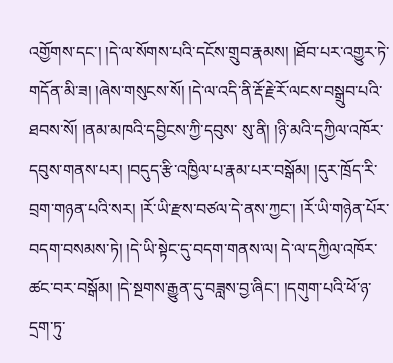འགྱོགས་དང་། །དེ་ལ་སོགས་པའི་དངོས་གྲུབ་རྣམས། །ཐོབ་པར་འགྱུར་ཏེ་གདོན་མི་ཟ། །ཞེས་གསུངས་སོ། །དེ་ལ་འདི་ནི་རྡོ་རྗེ་རོ་ལངས་བསྒྲུབ་པའི་ཐབས་སོ། །ནམ་མཁའི་དབྱིངས་ཀྱི་དབུས་ སུ་ནི། །ཉི་མའི་དཀྱིལ་འཁོར་དབུས་གནས་པར། །བདུད་རྩི་འཁྱིལ་པ་རྣམ་པར་བསྒོམ། །དུར་ཁྲོད་རི་བྲག་གཉན་པའི་སར། །རོ་ཡི་རྫས་བཙལ་དེ་ནས་ཀྱང་། །རོ་ཡི་གཉེན་པོར་བདག་བསམས་ཏེ། །དེ་ཡི་སྟེང་དུ་བདག་གནས་ལ། དེ་ལ་དཀྱིལ་འཁོར་ཚང་བར་བསྒོམ། །དེ་སྔགས་རྒྱུན་དུ་བཟླས་བྱ་ཞིང་། །དགུག་པའི་ཕོ་ཉ་དྲག་ཏུ་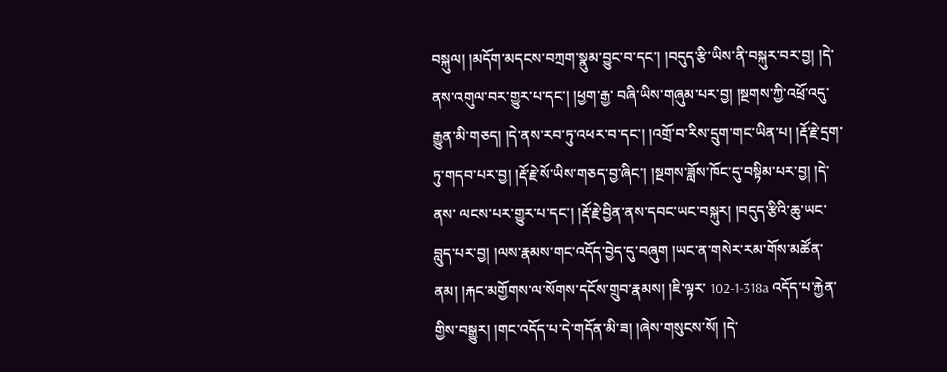བསྐུལ། །མདོག་མདངས་བཀྲག་སྣུམ་བྱུང་བ་དང་། །བདུད་རྩི་ཡིས་ནི་བསྐུར་བར་བྱ། །དེ་ནས་འགུལ་བར་གྱུར་པ་དང་། །ཕྱག་རྒྱ་ བཞི་ཡིས་གཞུམ་པར་བྱ། །སྔགས་ཀྱི་འཕྲོ་འདུ་རྒྱུན་མི་གཅད། །དེ་ནས་རབ་ཏུ་འཕར་བ་དང་། །འགྲོ་བ་རིས་དྲུག་གང་ཡིན་པ། །རྡོ་རྗེ་དྲག་ཏུ་གདབ་པར་བྱ། །རྡོ་རྗེ་སོ་ཡིས་གཅད་བྱ་ཞིང་། །སྔགས་ཟློས་ཁོང་དུ་བསྟིམ་པར་བྱ། །དེ་ནས་ ལངས་པར་གྱུར་པ་དང་། །རྡོ་རྗེ་བྱིན་ནས་དབང་ཡང་བསྐུར། །བདུད་རྩིའི་ཆུ་ཡང་བླུད་པར་བྱ། །ལས་རྣམས་གང་འདོད་བྱེད་དུ་བཞུག །ཡང་ན་གསེར་རམ་གོས་མཚོན་ནམ། །རྐང་མགྱོགས་ལ་སོགས་དངོས་གྲུབ་རྣམས། །ཇི་ལྟར་ 102-1-318a འདོད་པ་རྐྱེན་གྱིས་བསྒྱུར། །གང་འདོད་པ་དེ་གདོན་མི་ཟ། །ཞེས་གསུངས་སོ། །དེ་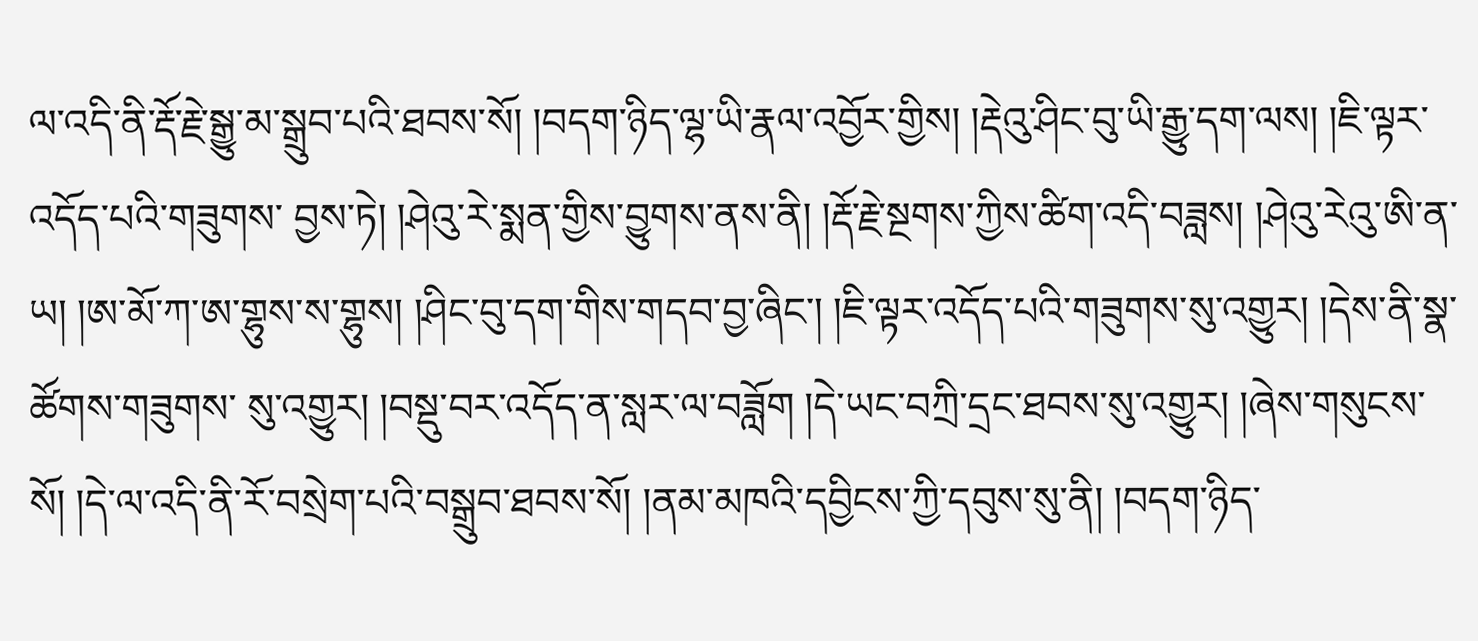ལ་འདི་ནི་རྡོ་རྗེ་སྒྱུ་མ་སྒྲུབ་པའི་ཐབས་སོ། །བདག་ཉིད་ལྷ་ཡི་རྣལ་འབྱོར་གྱིས། །རྡེའུ་ཤིང་བུ་ཡི་རྒྱུ་དག་ལས། །ཇི་ལྟར་འདོད་པའི་གཟུགས་ བྱས་ཏེ། །ཤེའུ་རེ་སྨན་གྱིས་བྱུགས་ནས་ནི། །རྡོ་རྗེ་སྔགས་ཀྱིས་ཚིག་འདི་བཟླས། །ཤེའུ་རེའུ་ཨི་ན་ཡ། །ཨ་མོ་ཀ་ཨ་གྷུས་ས་གྷུས། །ཤིང་བུ་དག་གིས་གདབ་བྱ་ཞིང་། །ཇི་ལྟར་འདོད་པའི་གཟུགས་སུ་འགྱུར། །དེས་ནི་སྣ་ཚོགས་གཟུགས་ སུ་འགྱུར། །བསྡུ་བར་འདོད་ན་སླར་ལ་བཟློག །དེ་ཡང་བཀྲི་དྲང་ཐབས་སུ་འགྱུར། །ཞེས་གསུངས་སོ། །དེ་ལ་འདི་ནི་རོ་བསྲེག་པའི་བསྒྲུབ་ཐབས་སོ། །ནམ་མཁའི་དབྱིངས་ཀྱི་དབུས་སུ་ནི། །བདག་ཉིད་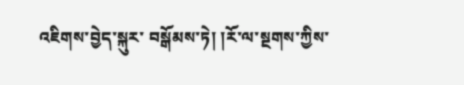འཇིགས་བྱེད་སྐུར་ བསྒོམས་ཏེ། །རོ་ལ་སྔགས་ཀྱིས་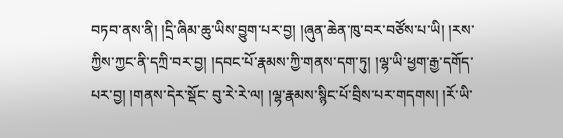བཏབ་ནས་ནི། །དྲི་ཞིམ་ཆུ་ཡིས་བྱུག་པར་བྱ། །ཞུན་ཆེན་ཁུ་བར་བཙོས་པ་ཡི། །རས་ཀྱིས་ཀྱང་ནི་དཀྲི་བར་བྱ། །དབང་པོ་རྣམས་ཀྱི་གནས་དག་ཏུ། །ལྷ་ཡི་ཕྱག་རྒྱ་དགོད་པར་བྱ། །གནས་དེར་སྡོང་ བུ་རེ་རེ་ལ། །ལྷ་རྣམས་སྙིང་པོ་བྲིས་པར་གདགས། །རོ་ཡི་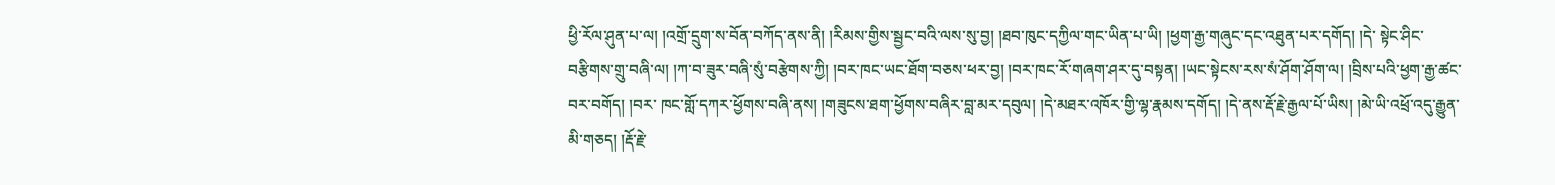ཕྱི་རོལ་ཤུན་པ་ལ། །འགྲོ་དྲུག་ས་བོན་བཀོད་ནས་ནི། །རིམས་གྱིས་སྦྱང་བའི་ལས་སུ་བྱ། །ཐབ་ཁུང་དཀྱིལ་གང་ཡིན་པ་ཡི། །ཕྱག་རྒྱ་གཞུང་དང་འཐུན་པར་དགོད། །དེ་ སྟེང་ཤིང་བརྩིགས་གྲུ་བཞི་ལ། །ཀ་བ་ཟུར་བཞི་སུཾ་བརྩེགས་ཀྱི། །བར་ཁང་ཡང་ཐོག་བཅས་ཕར་བྱ། །བར་ཁང་རོ་གཞག་ཤར་དུ་བསྟན། །ཡང་སྟེངས་རས་སཾ་ཤོག་ཤོག་ལ། །བྲིས་པའི་ཕྱག་རྒྱ་ཚང་བར་བགོད། །བར་ ཁང་གློ་དཀར་ཕྱོགས་བཞི་ནས། །གཟུངས་ཐག་ཕྱོགས་བཞིར་བླ་མར་དབུལ། །དེ་མཐར་འཁོར་གྱི་ལྷ་རྣམས་དགོད། །དེ་ནས་རྡོ་རྗེ་རྒྱལ་པོ་ཡིས། །མེ་ཡི་འཕྲོ་འདུ་རྒྱུན་མི་གཅད། །རྡོ་རྗེ་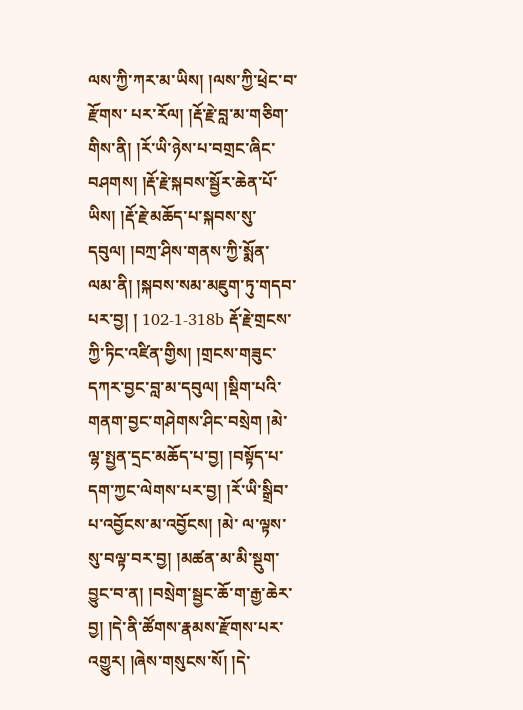ལས་ཀྱི་ཀར་མ་ཡིས། །ལས་ཀྱི་ཕྲེང་བ་རྫོགས་ པར་རོལ། །རྡོ་རྗེ་བླ་མ་གཅིག་གིས་ནི། །རོ་ཡི་ཉེས་པ་བགྲང་ཞིང་བཤགས། །རྡོ་རྗེ་སྐབས་སྦྱོར་ཆེན་པོ་ཡིས། །རྡོ་རྗེ་མཆོད་པ་སྐབས་སུ་དབུལ། །བཀྲ་ཤིས་གནས་ཀྱི་སྨོན་ལམ་ནི། །སྐབས་སམ་མཇུག་ཏུ་གདབ་པར་བྱ། ། 102-1-318b རྡོ་རྗེ་གྲངས་ཀྱི་ཏིང་འཛིན་གྱིས། །གྲངས་གཟུང་དཀར་བྱང་བླ་མ་དབུལ། །སྡིག་པའི་གནག་བྱང་གཤེགས་ཤིང་བསྲེག །མེ་ལྷ་སྤྱན་དྲང་མཆོད་པ་བྱ། །བསྟོད་པ་དག་ཀྱང་ལེགས་པར་བྱ། །རོ་ཡི་སྒྲིབ་པ་འབྱོངས་མ་འབྱོངས། །མེ་ ལ་ལྟས་སུ་བལྟ་བར་བྱ། །མཚན་མ་མི་སྡུག་བྱུང་བ་ན། །བསྲེག་སྦྱང་ཆོ་ག་རྒྱ་ཆེར་བྱ། །དེ་ནི་ཚོགས་རྣམས་རྫོགས་པར་འགྱུར། །ཞེས་གསུངས་སོ། །དེ་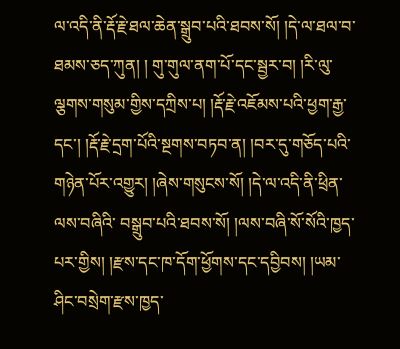ལ་འདི་ནི་རྡོ་རྗེ་ཐལ་ཆེན་སྒྲུབ་པའི་ཐབས་སོ། །དེ་ལ་ཐལ་བ་ཐམས་ཅད་ཀུན། ། གུ་གུལ་ནག་པོ་དང་སྦྱར་བ། །རི་ལུ་ལྕགས་གསུམ་གྱིས་དཀྲིས་པ། །རྡོ་རྗེ་འཇོམས་པའི་ཕྱག་རྒྱ་དང་། །རྡོ་རྗེ་དྲག་པོའི་སྔགས་བཏབ་ན། །བར་དུ་གཅོད་པའི་གཉེན་པོར་འགྱུར། །ཞེས་གསུངས་སོ། །དེ་ལ་འདི་ནི་ཕྲིན་ལས་བཞིའི་ བསྒྲུབ་པའི་ཐབས་སོ། །ལས་བཞི་སོ་སོའི་ཁྱད་པར་གྱིས། །རྫས་དང་ཁ་དོག་ཕྱོགས་དང་དབྱིབས། །ཡམ་ཤིང་བསྲེག་རྫས་ཁྱད་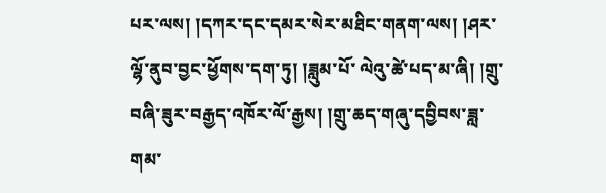པར་ལས། །དཀར་དང་དམར་སེར་མཐིང་གནག་ལས། །ཤར་ལྷོ་ནུབ་བྱང་ཕྱོགས་དག་ཏུ། །ཟླུམ་པོ་ ལེའུ་ཚེ་པད་མ་ཞི། །གྲུ་བཞི་ཟུར་བརྒྱད་འཁོར་ལོ་རྒྱས། །གྲུ་ཆད་གཞུ་དབྱིབས་ཟླ་གམ་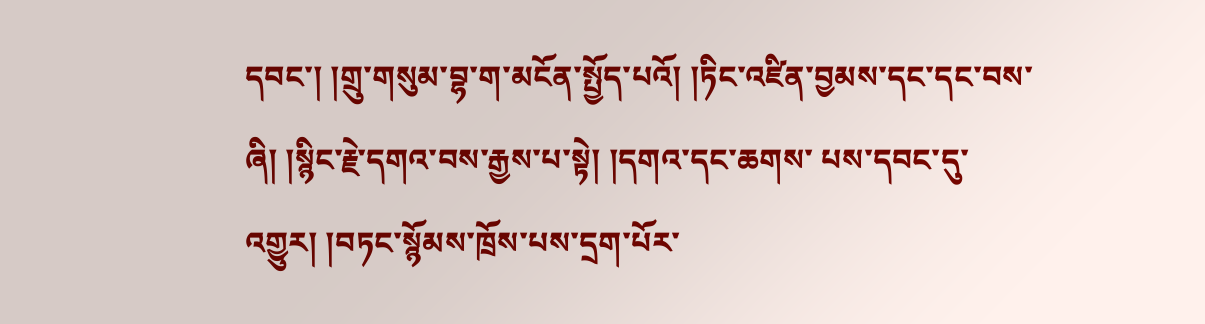དབང་། །གྲུ་གསུམ་བྷ་ག་མངོན་སྤྱོད་པའོ། །ཏིང་འཛིན་བྱམས་དང་དང་བས་ཞི། །སྙིང་རྗེ་དགའ་བས་རྒྱས་པ་སྟེ། །དགའ་དང་ཆགས་ པས་དབང་དུ་འགྱུར། །བཏང་སྙོམས་ཁྲོས་པས་དྲག་པོར་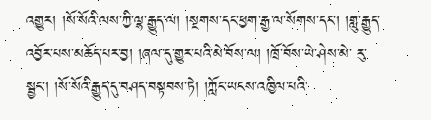འགྱུར། །སོ་སོའི་ལས་ཀྱི་ལྷ་རྒྱུད་ལ། །སྔགས་དང་ཕྱག་རྒྱ་ལ་སོགས་དང་། །གླུ་རྒྱུད་འབྱོར་པས་མཆོད་པར་བྱ། །ཞལ་དུ་གྱུར་པའི་མེ་བོས་ལ། །ཁྲོ་བོས་ཡེ་ཤེས་མེ་ རུ་སྦྱང་། །སོ་སོའི་རྒྱུད་དུ་བཤད་བསྟབས་ཏེ། །ཀློང་ཡངས་འཁྱིལ་པའི་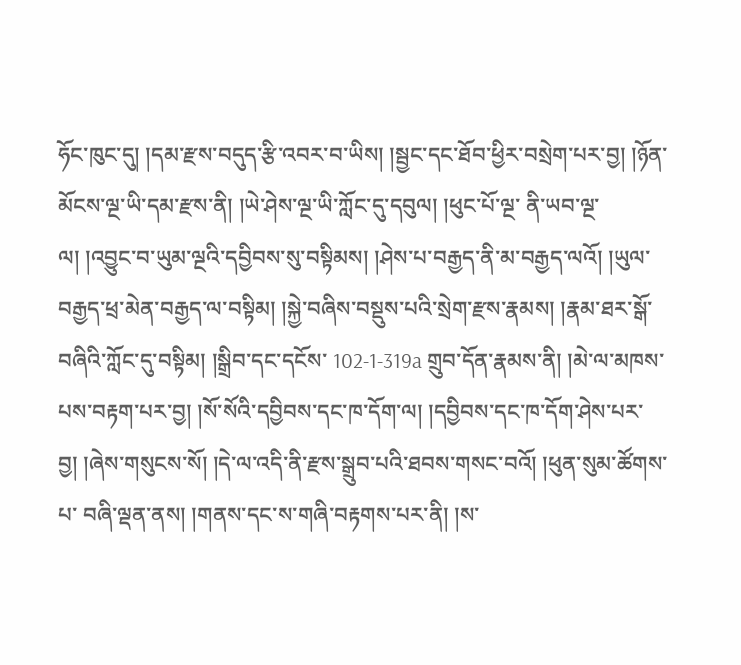ཧོང་ཁུང་དུ། །དམ་རྫས་བདུད་རྩི་འབར་བ་ཡིས། །སྦྱང་དང་ཐོབ་ཕྱིར་བསྲེག་པར་བྱ། །ཉོན་མོངས་ལྔ་ཡི་དམ་རྫས་ནི། །ཡེ་ཤེས་ལྔ་ཡི་ཀློང་དུ་དབུལ། །ཕུང་པོ་ལྔ་ ནི་ཡབ་ལྔ་ལ། །འབྱུང་བ་ཡུམ་ལྔའི་དབྱིབས་སུ་བསྟིམས། །ཤེས་པ་བརྒྱད་ནི་མ་བརྒྱད་ལའོ། །ཡུལ་བརྒྱད་ཕྲ་མེན་བརྒྱད་ལ་བསྟིམ། །སྐྱེ་བཞིས་བསྡུས་པའི་སྲེག་རྫས་རྣམས། །རྣམ་ཐར་སྒོ་བཞིའི་ཀློང་དུ་བསྟིམ། །སྒྲིབ་དང་དངོས་ 102-1-319a གྲུབ་དོན་རྣམས་ནི། །མེ་ལ་མཁས་པས་བརྟག་པར་བྱ། །སོ་སོའི་དབྱིབས་དང་ཁ་དོག་ལ། །དབྱིབས་དང་ཁ་དོག་ཤེས་པར་བྱ། །ཞེས་གསུངས་སོ། །དེ་ལ་འདི་ནི་རྫས་སྒྲུབ་པའི་ཐབས་གསང་བའོ། །ཕུན་སུམ་ཚོགས་པ་ བཞི་ལྡན་ནས། །གནས་དང་ས་གཞི་བརྟགས་པར་ནི། །ས་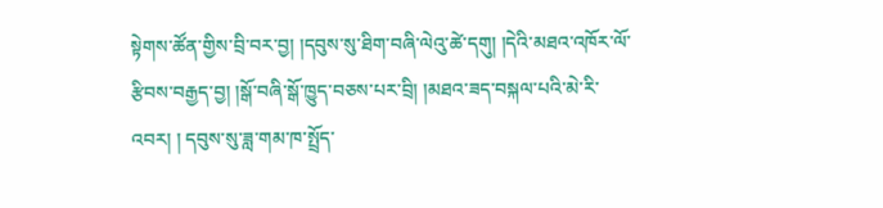སྟེགས་ཚོན་གྱིས་བྲི་བར་བྱ། །དབུས་སུ་ཐིག་བཞི་ལེའུ་ཚེ་དགུ། །དེའི་མཐའ་འཁོར་ལོ་རྩིབས་བརྒྱད་བྱ། །སྒོ་བཞི་སྒོ་ཁྱུད་བཅས་པར་བྲི། །མཐའ་ཟད་བསྐལ་པའི་མེ་རི་འབར། ། དབུས་སུ་ཟླ་གམ་ཁ་སྤྲོད་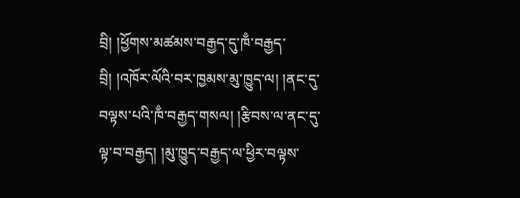བྲི། །ཕྱོགས་མཚམས་བརྒྱད་དུ་ཁྃ་བརྒྱད་བྲི། །འཁོར་ལོའི་བར་ཁྱམས་མུ་ཁྱུད་ལ། །ནང་དུ་བལྟས་པའི་ཁྃ་བརྒྱད་གསལ། །རྩིབས་ལ་ནང་དུ་ལྟ་བ་བརྒྱད། །མུ་ཁྱུད་བརྒྱད་ལ་ཕྱིར་བལྟས་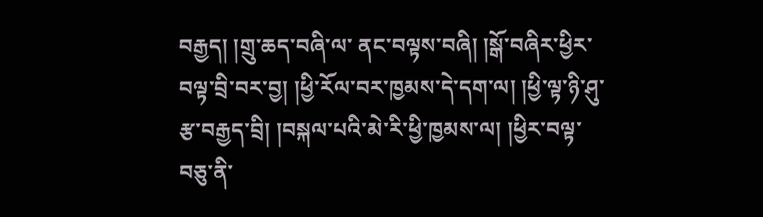བརྒྱད། །གྲུ་ཆད་བཞི་ལ་ ནང་བལྟས་བཞི། །སྒོ་བཞིར་ཕྱིར་བལྟ་བྲི་བར་བྱ། །ཕྱི་རོལ་བར་ཁྱམས་དེ་དག་ལ། །ཕྱི་ལྟ་ཉི་ཤུ་རྩ་བརྒྱད་བྲི། །བསྐལ་པའི་མེ་རི་ཕྱི་ཁྱམས་ལ། །ཕྱིར་བལྟ་བཅུ་ནི་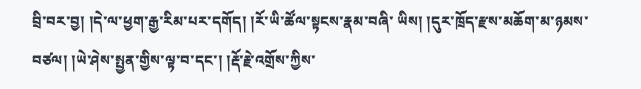བྲི་བར་བྱ། །དེ་ལ་ཕྱག་རྒྱ་རིམ་པར་དགོད། །རོ་ཡི་ཚོལ་སྟངས་རྣམ་བཞི་ ཡིས། །དུར་ཁྲོད་རྫས་མཆོག་མ་ཉམས་བཙལ། །ཡེ་ཤེས་སྤྱན་གྱིས་ལྟ་བ་དང་། །རྡོ་རྗེ་འགྲོས་ཀྱིས་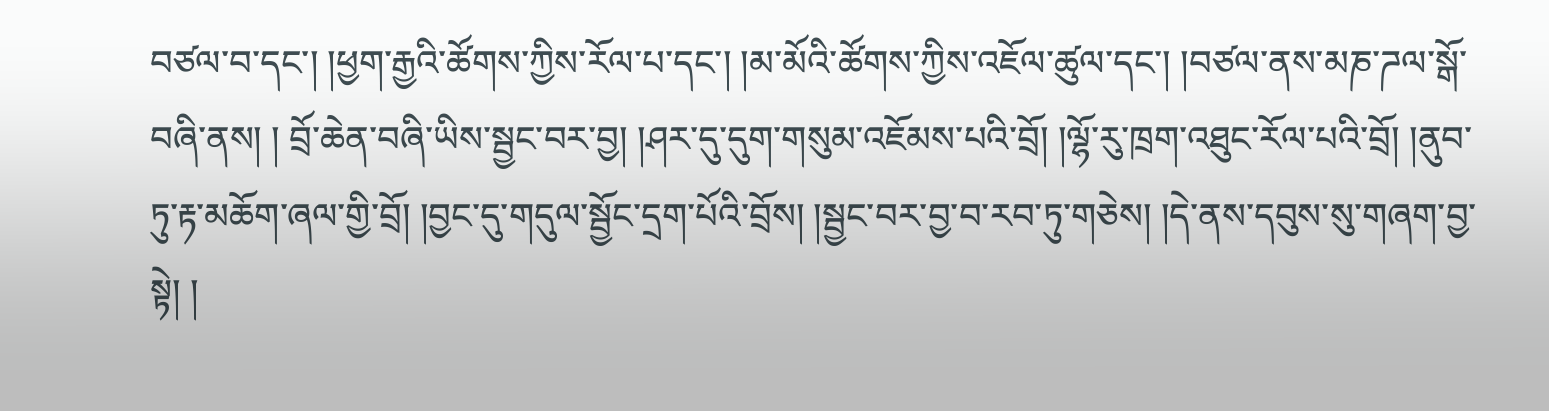བཙལ་བ་དང་། །ཕྱག་རྒྱའི་ཚོགས་ཀྱིས་རོལ་པ་དང་། །མ་མོའི་ཚོགས་ཀྱིས་འཇོལ་ཚུལ་དང་། །བཙལ་ནས་མཎ་ཌལ་སྒོ་བཞི་ནས། ། བྲོ་ཆེན་བཞི་ཡིས་སྦྱང་བར་བྱ། །ཤར་དུ་དུག་གསུམ་འཇོམས་པའི་བྲོ། །ལྷོ་རུ་ཁྲག་འཐུང་རོལ་པའི་བྲོ། །ནུབ་ཏུ་རྟ་མཆོག་ཞལ་གྱི་བྲོ། །བྱང་དུ་གདུལ་སྦྱོང་དྲག་པོའི་བྲོས། །སྦྱང་བར་བྱ་བ་རབ་ཏུ་གཅེས། །དེ་ནས་དབུས་སུ་གཞག་བྱ་སྟེ། །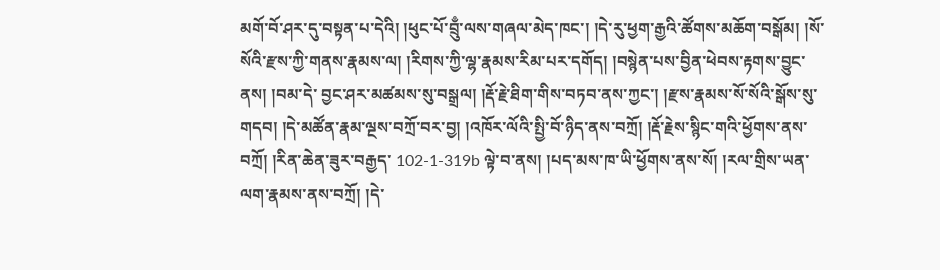མགོ་བོ་ཤར་དུ་བསྟན་པ་དེའི། །ཕུང་པོ་བྲུྃ་ལས་གཞལ་མེད་ཁང་། །དེ་རུ་ཕྱག་རྒྱའི་ཚོགས་མཆོག་བསྒོམ། །སོ་སོའི་རྫས་ཀྱི་གནས་རྣམས་ལ། །རིགས་ཀྱི་ལྷ་རྣམས་རིམ་པར་དགོད། །བསྙེན་པས་བྱིན་ཕེབས་རྟགས་བྱུང་ནས། །བམ་དེ་ བྱང་ཤར་མཚམས་སུ་བསྒྲལ། །རྡོ་རྗེ་ཐིག་གིས་བཏབ་ནས་ཀྱང་། །རྫས་རྣམས་སོ་སོའི་སྒོས་སུ་གདབ། །དེ་མཚོན་རྣམ་ལྔས་བཀྲོ་བར་བྱ། །འཁོར་ལོའི་སྤྱི་བོ་ཉིད་ནས་བཀྲོ། །རྡོ་རྗེས་སྙིང་གའི་ཕྱོགས་ནས་བཀྲོ། །རིན་ཆེན་ཟུར་བརྒྱད་ 102-1-319b ལྟེ་བ་ནས། །པད་མས་ཁ་ཡི་ཕྱོགས་ནས་སོ། །རལ་གྲིས་ཡན་ལག་རྣམས་ནས་བཀྲོ། །དེ་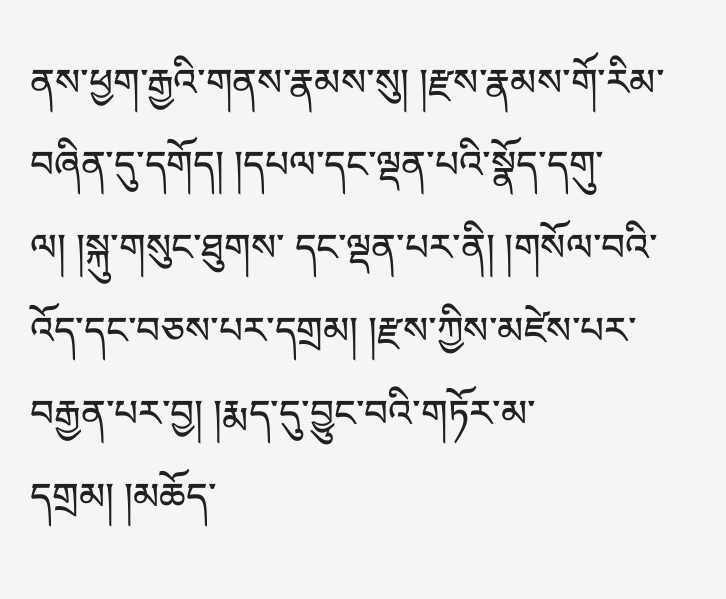ནས་ཕྱག་རྒྱའི་གནས་རྣམས་སུ། །རྫས་རྣམས་གོ་རིམ་བཞིན་དུ་དགོད། །དཔལ་དང་ལྡན་པའི་སྣོད་དགུ་ལ། །སྐུ་གསུང་ཐུགས་ དང་ལྡན་པར་ནི། །གསོལ་བའི་འོད་དང་བཅས་པར་དགྲམ། །རྫས་ཀྱིས་མཛེས་པར་བརྒྱན་པར་བྱ། །རྨད་དུ་བྱུང་བའི་གཏོར་མ་དགྲམ། །མཆོད་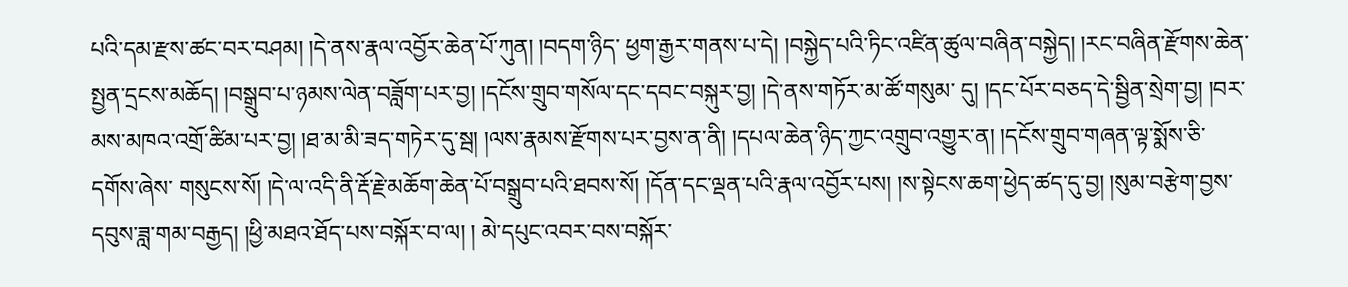པའི་དམ་རྫས་ཚང་བར་བཤམ། །དེ་ནས་རྣལ་འབྱོར་ཆེན་པོ་ཀུན། །བདག་ཉིད་ ཕྱག་རྒྱར་གནས་པ་དེ། །བསྐྱེད་པའི་ཏིང་འཛིན་ཚུལ་བཞིན་བསྐྱེད། །རང་བཞིན་རྫོགས་ཆེན་སྤྱན་དྲངས་མཆོད། །བསྒྲུབ་པ་ཉམས་ལེན་བཟློག་པར་བྱ། །དངོས་གྲུབ་གསོལ་དང་དབང་བསྐུར་བྱ། །དེ་ནས་གཏོར་མ་ཚོ་གསུམ་ དུ། །དང་པོར་བཅད་དེ་སྦྱིན་སྲེག་བྱ། །བར་མས་མཁའ་འགྲོ་ཚིམ་པར་བྱ། །ཐ་མ་མི་ཟད་གཏེར་དུ་སྦ། །ལས་རྣམས་རྫོགས་པར་བྱས་ན་ནི། །དཔལ་ཆེན་ཉིད་ཀྱང་འགྲུབ་འགྱུར་ན། །དངོས་གྲུབ་གཞན་ལྟ་སྨོས་ཅི་དགོས་ཞེས་ གསུངས་སོ། །དེ་ལ་འདི་ནི་རྡོ་རྗེ་མཆོག་ཆེན་པོ་བསྒྲུབ་པའི་ཐབས་སོ། །དོན་དང་ལྡན་པའི་རྣལ་འབྱོར་པས། །ས་སྟེངས་ཆག་ཕྱེད་ཚད་དུ་བྱ། །སུམ་བརྩེག་བྱས་དབུས་ཟླ་གམ་བརྒྱད། །ཕྱི་མཐའ་ཐོད་པས་བསྐོར་བ་ལ། ། མེ་དཔུང་འབར་བས་བསྐོར་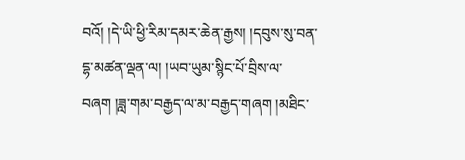བའོ། །དེ་ཡི་ཕྱི་རིམ་དམར་ཆེན་རྒྱས། །དབུས་སུ་བན་དྷ་མཚན་ལྡན་ལ། །ཡབ་ཡུམ་སྙིང་པོ་བྲིས་ལ་བཞག །ཟླ་གམ་བརྒྱད་ལ་མ་བརྒྱད་གཞག །མཐིང་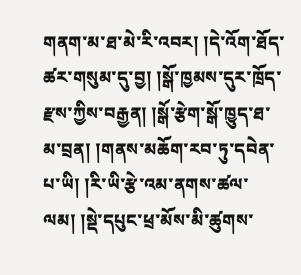གནག་མ་ཐ་མེ་རི་འབར། །དེ་འོག་ཐོད་ ཚར་གསུམ་དུ་བྱ། །སྒོ་ཁྱམས་དུར་ཁྲོད་རྫས་ཀྱིས་བརྒྱན། །སྒོ་རྩེག་སྒོ་ཁྱུད་ཐ་མ་བྲན། །གནས་མཆོག་རབ་ཏུ་དབེན་པ་ཡི། །རི་ཡི་རྩེ་འམ་ནགས་ཚལ་ལམ། །སྡེ་དཔུང་ཕྲ་མོས་མི་ཚུགས་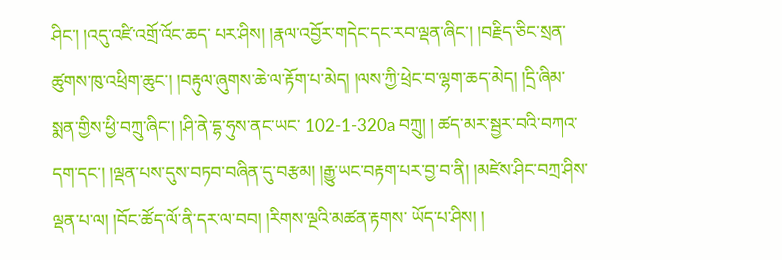ཤིང་། །འདུ་འཛི་འགྲོ་འོང་ཆད་ པར་ཤིས། །རྣལ་འབྱོར་གདེང་དང་རབ་ལྡན་ཞིང་། །བརྗིད་ཅིང་སྲན་ཚུགས་ཁུ་འཕྲིག་ཆུང་། །བརྟུལ་ཞུགས་ཆེ་ལ་རྟོག་པ་མེད། །ལས་ཀྱི་ཕྲེང་བ་ལྷག་ཆད་མེད། །དྲི་ཞིམ་སྨན་གྱིས་ཕྱི་བཀྲུ་ཞིང་། །ཤི་ནེ་དྷ་ཧུས་ནང་ཡང་ 102-1-320a བཀྲུ། ། ཚད་མར་སྦྱར་བའི་བཀའ་དག་དང་། །ལྡན་པས་དུས་བཏབ་བཞིན་དུ་བརྩམ། །རྒྱུ་ཡང་བརྟག་པར་བྱ་བ་ནི། །མཛེས་ཤིང་བཀྲ་ཤིས་ལྡན་པ་ལ། །བོང་ཚོད་ལོ་ནི་དར་ལ་བབ། །རིགས་ལྔའི་མཚན་རྟགས་ ཡོད་པ་ཤིས། །